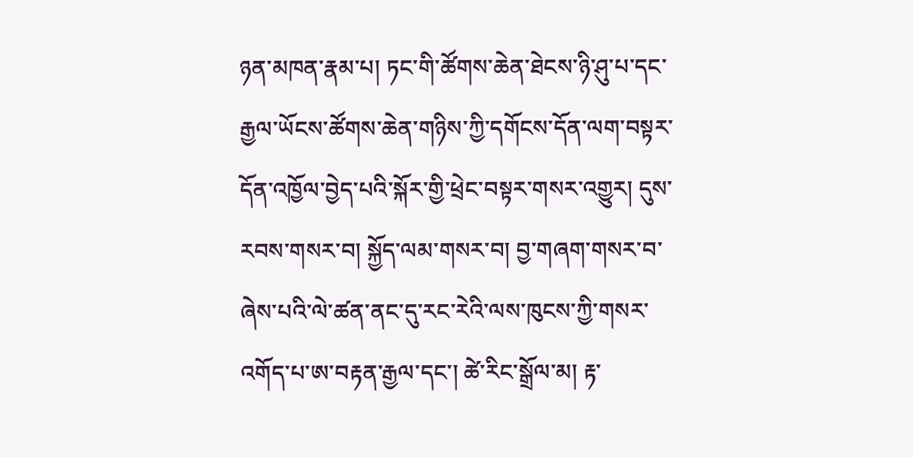ཉན་མཁན་རྣམ་པ། ཏང་གི་ཚོགས་ཆེན་ཐེངས་ཉི་ཤུ་པ་དང་རྒྱལ་ཡོངས་ཚོགས་ཆེན་གཉིས་ཀྱི་དགོངས་དོན་ལག་བསྟར་དོན་འཁྱོལ་བྱེད་པའི་སྐོར་གྱི་ཕྲེང་བསྟར་གསར་འགྱུར། དུས་རབས་གསར་བ། སྐྱོད་ལམ་གསར་བ། བྱ་གཞག་གསར་བ་ཞེས་པའི་ལེ་ཚན་ནང་དུ་རང་རེའི་ལས་ཁུངས་ཀྱི་གསར་འགོད་པ་ཨ་བརྟན་རྒྱལ་དང་། ཚེ་རིང་སྒྲོལ་མ། རྟ་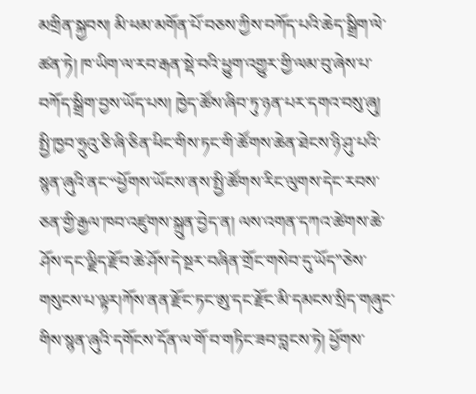མགྲིན་སྐྱབས། མི་ཕམ་མགོན་པོ་བཅས་ཀྱིས་བཀོད་པའི་ཆེད་སྒྲིག་ལེ་ཚན་ཏེ། ཁ་ཡིག་ལ་རབ་རྒན་སྡེ་བའི་ཕྱུག་འགྱུར་གྱི་ལམ་བུ་ཞེས་པ་བཀོད་སྒྲིག་བྱས་ཡོད་པས། ཁྱེད་ཚོས་ཞིབ་ཏུ་ཉན་པར་དགའ་བསུ་ཞུ།
སྤྱི་ཁྱབ་ཧྲུའུ་ཅི་ཞི་ཅིན་ཕིང་གིས་ཏང་གི་ཚོགས་ཆེན་ཐེངས་ཉི་ཤུ་པའི་སྙན་ཞུའི་ནང་“ཕྱོགས་ཡོངས་ནས་སྤྱི་ཚོགས་རིང་ལུགས་དེང་རབས་ཅན་གྱི་རྒྱལ་ཁབ་འཛུགས་སྐྲུན་བྱེད་ན། ལས་འགན་དཀའ་ཚེགས་ཆེ་ཤོས་དང་ལྗིད་རྫོབ་ཆེ་ཤོས་དེ་སྔར་བཞིན་གྲོང་གསེབ་དུ་ཡོད”ཅེས་གསུངས་པ་ལྟར།ཀོས་ནན་རྫོང་ཏང་ཨུ་དང་རྫོང་མི་དམངས་སྲིད་གཞུང་གིས་སྙན་ཞུའི་དགོངས་དོན་ལ་གོ་བ་གཏིང་ཟབ་བླངས་ཏེ། ཕྱོགས་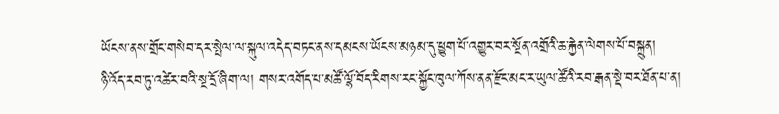ཡོངས་ནས་གྲོང་གསེབ་དར་སྤེལ་ལ་སྐུལ་འདེད་བཏང་ནས་དམངས་ཡོངས་མཉམ་དུ་ཕྱུག་པོ་འགྱུར་བར་སྔོན་འགྲོའི་ཆ་རྐྱེན་ལེགས་པོ་བསྐྲུན།
ཉི་འོད་རབ་ཏུ་འཚེར་བའི་སྔ་དྲོ་ཞིག་ལ། གསར་འགོད་པ་མཚོ་ལྷོ་བོད་རིགས་རང་སྐྱོང་ཁུལ་ཀོས་ནན་རྫོང་མང་ར་ཡུལ་ཚོའི་རབ་རྒན་སྡེ་བར་ཐོན་པ་ན།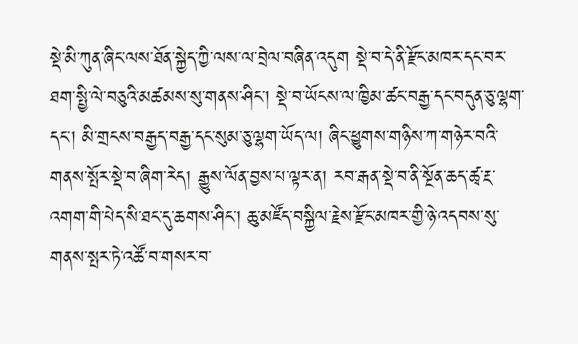སྡེ་མི་ཀུན་ཞིང་ལས་ཐོན་སྐྱེད་ཀྱི་ལས་ལ་བྲེལ་བཞིན་འདུག སྡེ་བ་དེ་ནི་རྫོང་མཁར་དང་བར་ཐག་སྤྱི་ལེ་བཅུའི་མཚམས་སུ་གནས་ཤིང་། སྡེ་བ་ཡོངས་ལ་ཁྱིམ་ཚང་བརྒྱ་དང་བདུན་ཅུ་ལྷག་དང་། མི་གྲངས་བརྒྱད་བརྒྱ་དང་སུམ་ཅུ་ལྷག་ཡོད་ལ། ཞིང་ཕྱུགས་གཉིས་ཀ་གཉེར་བའི་གནས་སྤོར་སྡེ་བ་ཞིག་རེད། རྒྱུས་ལོན་བྱས་པ་ལྟར་ན། རབ་རྒན་སྡེ་བ་ནི་སྔོན་ཆད་ཚྭ་རྔ་འགག་གི་པེད་སི་ཐང་དུ་ཆགས་ཤིང་། ཆུ་མཛོད་བསྐྱིལ་རྗེས་རྫོང་མཁར་གྱི་ཉེ་འདབས་སུ་གནས་སྤར་ཏེ་འཚོ་བ་གསར་བ་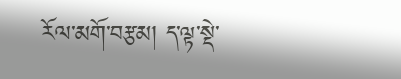རོལ་མགོ་བརྩམ། ད་ལྟ་སྡེ་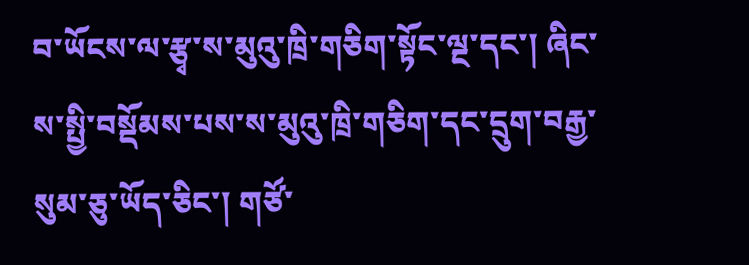བ་ཡོངས་ལ་རྩྭ་ས་མུའུ་ཁྲི་གཅིག་སྟོང་ལྔ་དང་། ཞིང་ས་སྤྱི་བསྡོམས་པས་ས་མུའུ་ཁྲི་གཅིག་དང་དྲུག་བརྒྱ་སུམ་ཅུ་ཡོད་ཅིང་། གཙོ་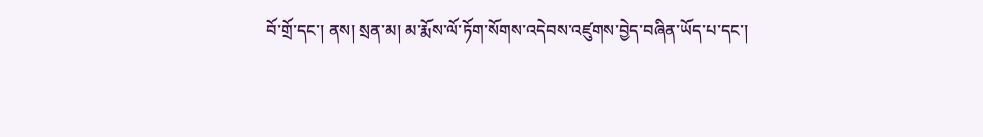བོ་གྲོ་དང་། ནས། སྲན་མ། མ་རྨོས་ལོ་ཏོག་སོགས་འདེབས་འཛུགས་བྱེད་བཞིན་ཡོད་པ་དང་།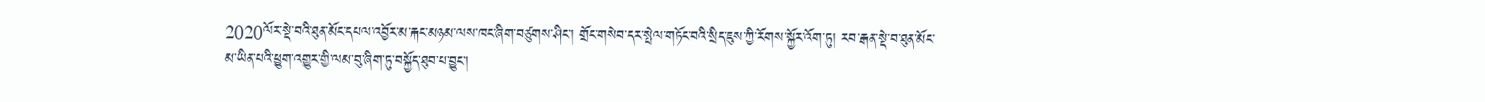2020ལོར་སྡེ་བའི་ཐུན་མོང་དཔལ་འབྱོར་མ་རྐང་མཉམ་ལས་ཁང་ཞིག་བཙུགས་ཤིང་། གྲོང་གསེབ་དར་སྤེལ་གཏོང་བའི་སྲིད་ཇུས་ཀྱི་རོགས་སྐྱོར་འོག་ཏུ། རབ་རྒན་སྡེ་བ་ཐུན་མོང་མ་ཡིན་པའི་ཕྱུག་འགྱུར་གྱི་ལམ་བུ་ཞིག་ཏུ་བསྐྱོད་ཐུབ་པ་བྱུང་།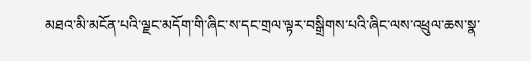མཐའ་མི་མངོན་པའི་ལྗང་མདོག་གི་ཞིང་ས་དང་གྲལ་ལྟར་བསྒྲིགས་པའི་ཞིང་ལས་འཕྲུལ་ཆས་སྣ་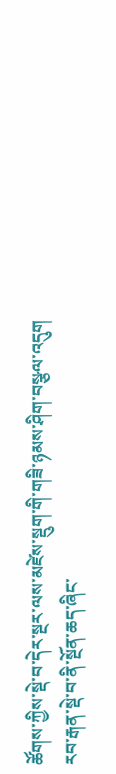ཚོགས་ཀྱིས་སྡེ་བ་དེར་སྔར་ལས་མཛེས་སྡུག་གི་གཟི་ཉམས་ཤིག་བསྩལ་འདུག
རབ་རྒན་སྡེ་བ་ནི་སྔོན་ཆད་ཞིང་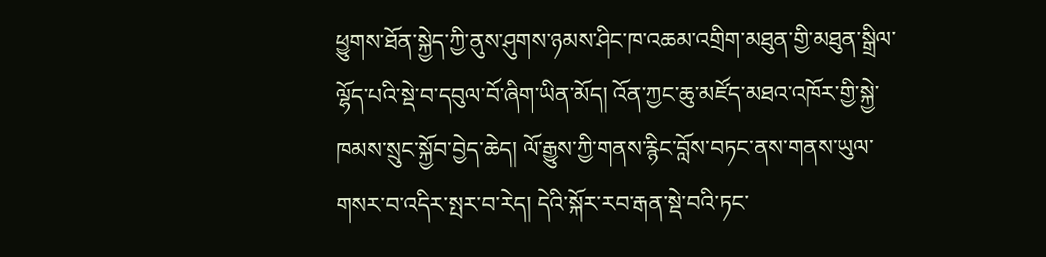ཕྱུགས་ཐོན་སྐྱེད་ཀྱི་ནུས་ཤུགས་ཉམས་ཤིང་ཁ་འཆམ་འགྲིག་མཐུན་གྱི་མཐུན་སྒྲིལ་ལྷོད་པའི་སྡེ་བ་དབུལ་བོ་ཞིག་ཡིན་མོད། འོན་ཀྱང་ཆུ་མཛོད་མཐའ་འཁོར་གྱི་སྐྱེ་ཁམས་སྲུང་སྐྱོབ་བྱེད་ཆེད། ལོ་རྒྱུས་ཀྱི་གནས་རྙིང་བློས་བཏང་ནས་གནས་ཡུལ་གསར་བ་འདིར་སྤར་བ་རེད། དེའི་སྐོར་རབ་རྒན་སྡེ་བའི་ཏང་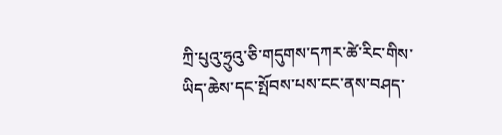ཀྲི་པུའུ་ཧྲུའུ་ཅི་གདུགས་དཀར་ཚེ་རིང་གིས་ཡིད་ཆེས་དང་སྤོབས་པས་ངང་ནས་བཤད་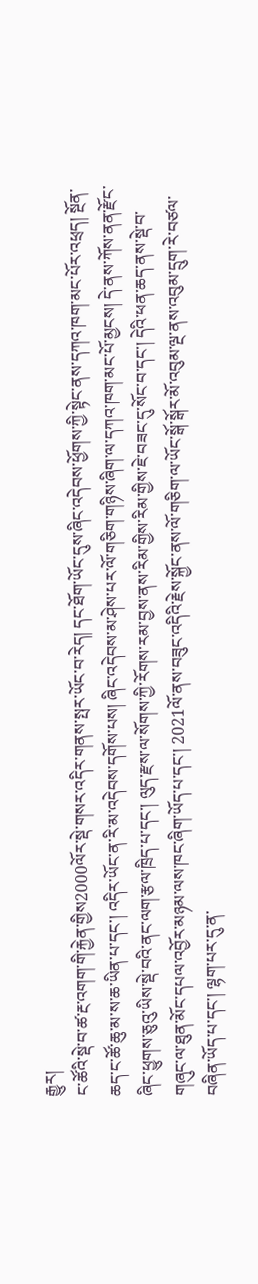རྒྱུར།
ང་ཚོའི་སྡེ་བ་ཚ་རྔ་འགག་གི་རྐྱེན་གྱིས2000ལོར་སྡེ་གསར་འདིར་གནས་སྤར་ཡོང་བ་རེད། དང་ཐོག་ཡོང་དུས་ཞིང་འདེབས་ཕྱོགས་ཀྱི་སྟེང་ནས་དཀའ་ཁག་མང་པོར་འཕྲད། སྔོན་ཆད་ང་ཚོ་ཆུ་མ་ས་ཆ་ཡིན་པ་དང་། འདིར་ཡོང་ན་རི་མ་འདེབས་དགོས་པས། ཞིང་འདེབས་མ་ཤེས་པར་ལོ་གཅིག་གཉིས་ཞིག་ལ་དཀའ་ཁག་མང་པོ་མྱངས། དེ་ནས་ཀོས་ནན་རྫོང་ཞིང་ཕྱུགས་ཅུའུ་ཡིས་སྡེ་བའི་ནང་ལག་རྩལ་ཁྲིད་པ་དང་། ལུད་རྫས་ལ་སོགས་ཀྱི་རོགས་རམ་བྱས་ནས་རིམ་གྱིས་རིམ་གྱིས་ཇེ་བཟང་དུ་སོང་བ་དང་། དེའི་ཕན་ཆད་ནས་སྡེ་བ་གཞུང་ལ་ཐུན་མོང་དཔལ་འབྱོར་མཉམ་ལས་ཁང་ཞིག་ཡོད་པ་དང་། 2021ལོ་ནས་བཟུང་འདིའི་རྗེས་སྐྱོང་ནས་ལོ་གཅིག་ལ་ཡོང་སྒོ་སྒོར་མོ་འབུམ་ལྔ་ནས་འབུམ་དྲུག་རེ་བཙལ་བཞིན་ཡོད་པ་དང་། ལྷག་པར་དུ་ན་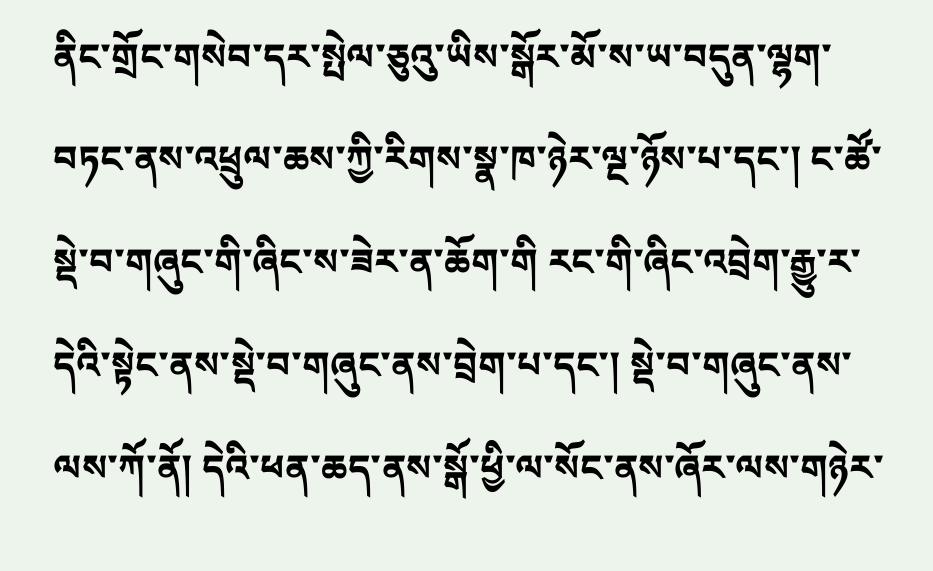ནིང་གྲོང་གསེབ་དར་སྤེལ་ཅུའུ་ཡིས་སྒོར་མོ་ས་ཡ་བདུན་ལྷག་བཏང་ནས་འཕྲུལ་ཆས་ཀྱི་རིགས་སྣ་ཁ་ཉེར་ལྔ་ཉོས་པ་དང་། ང་ཚོ་སྡེ་བ་གཞུང་གི་ཞིང་ས་ཟེར་ན་ཆོག་གི རང་གི་ཞིང་འབྲེག་རྒྱུ་ར་དེའི་སྟེང་ནས་སྡེ་བ་གཞུང་ནས་བྲེག་པ་དང་། སྡེ་བ་གཞུང་ནས་ལས་ཀོ་ནོ། དེའི་ཕན་ཆད་ནས་སྒོ་ཕྱི་ལ་སོང་ནས་ཞོར་ལས་གཉེར་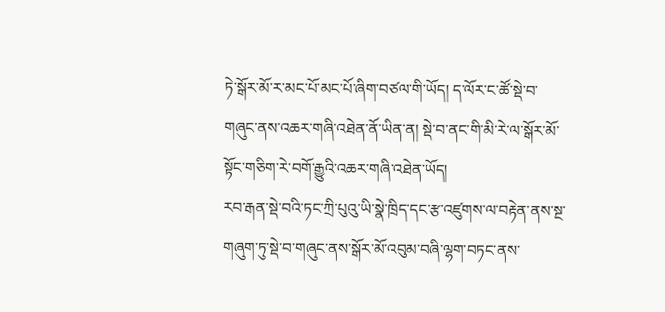ཏེ་སྒོར་མོ་ར་མང་པོ་མང་པོ་ཞིག་བཙལ་གི་ཡོད། ད་ལོར་ང་ཚོ་སྡེ་བ་གཞུང་ནས་འཆར་གཞི་འཐེན་ནོ་ཡིན་ན། སྡེ་བ་ནང་གི་མི་རེ་ལ་སྒོར་མོ་སྟོང་གཅིག་རེ་བགོ་རྒྱུའི་འཆར་གཞི་འཐེན་ཡོད།
རབ་རྒན་སྡེ་བའི་ཏང་ཀྲི་པུའུ་ཡི་སྣེ་ཁྲིད་དང་རྩ་འཛུགས་ལ་བརྟེན་ནས་སྔ་གཞུག་ཏུ་སྡེ་བ་གཞུང་ནས་སྒོར་མོ་འབུམ་བཞི་ལྷག་བཏང་ནས་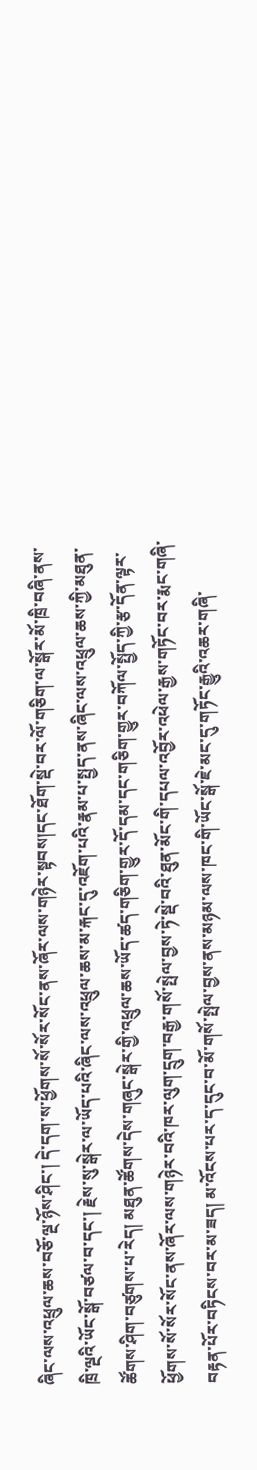ཞིང་ལས་འཕྲུལ་ཆས་བཅོ་ལྔ་ཉོས་ཤིང་། དེ་དག་ས་ཕྱོགས་སོ་སོར་སོང་ནས་ཞོར་ལས་གཉེར་སྟབས།དང་ཐོག་སྡེ་བར་ལོ་གཅིག་ལ་སྒོར་མོ་ཁྲི་བཞི་ནས་ཁྲི་ལྔའི་ཡོང་སྒོ་བཙལ་བ་དང་། རྗེས་སུ་སྒེར་ལ་ཡོད་པའི་ཞིང་ལས་འཕྲུལ་ཆས་མ་རྐང་དུ་འཇོག་པའི་རྣམ་པ་སྤྱད་ནས་ཞིང་ལས་འཕྲུལ་ཆས་ཀྱི་མཐུན་ཚོགས་ཤིག་བཙུགས་པ་རེད། མཐུན་ཚོགས་དེས་གཞུང་སྒེར་གྱི་འཕྲུལ་ཆས་ཡོད་ཚད་གཅིག་གྱུར་དོ་དམ་དང་གཅིག་གྱུར་བཀོལ་སྤྱོད་ཀྱི་རྩ་དོན་ལྟར་ཕྱོགས་སོ་སོར་སོང་ནས་ཞོར་ལས་གཉེར་བའི་ཁར་ལུག་དྲུག་བརྒྱ་གསོ་སྤེལ་བྱས་ཏེ་སྡེ་བའི་ཐུན་མོང་གི་དཔལ་འབྱོར་འཕེལ་རྒྱས་གཏོང་བར་རྨང་གཞི་བརྟན་པོར་བཏིངས་བར་མ་ཟད། མ་འོངས་པར་ད་དུང་བ་མོ་གསོ་སྤེལ་བྱས་ནས་མཉམ་ལས་ཁང་གི་ཡོང་སྒོ་ཇེ་མང་དུ་གཏོང་རྒྱུའི་འཆར་གཞི་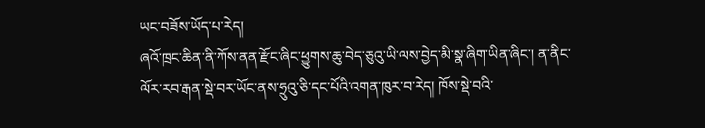ཡང་བཟོས་ཡོད་པ་རེད།
ཞའོ་ཁྲང་ཆིན་ནི་ཀོས་ནན་རྫོང་ཞིང་ཕྱུགས་ཆུ་བེད་ཅུའུ་ཡི་ལས་བྱེད་མི་སྣ་ཞིག་ཡིན་ཞིང་། ན་ནིང་ལོར་རབ་རྒན་སྡེ་བར་ཡོང་ནས་ཧྲུའུ་ཅི་དང་པོའི་འགན་ཁུར་བ་རེད། ཁོས་སྡེ་བའི་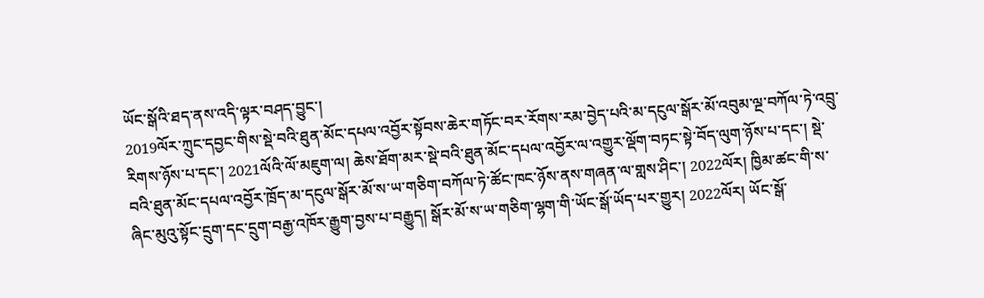ཡོང་སྒོའི་ཐད་ནས་འདི་ལྟར་བཤད་བྱུང་།
2019ལོར་ཀྲུང་དབྱང་གིས་སྡེ་བའི་ཐུན་མོང་དཔལ་འབྱོར་སྟོབས་ཆེར་གཏོང་བར་རོགས་རམ་བྱེད་པའི་མ་དངུལ་སྒོར་མོ་འབུམ་ལྔ་བཀོལ་ཏེ་འབྲུ་རིགས་ཉོས་པ་དང་། 2021ལོའི་ལོ་མཇུག་ལ། ཆེས་ཐོག་མར་སྡེ་བའི་ཐུན་མོང་དཔལ་འབྱོར་ལ་འགྱུར་ལྡོག་བཏང་སྟེ་བོད་ལུག་ཉོས་པ་དང་། སྡེ་བའི་ཐུན་མོང་དཔལ་འབྱོར་ཁྲོད་མ་དངུལ་སྒོར་མོ་ས་ཡ་གཅིག་བཀོལ་ཏེ་ཚོང་ཁང་ཉོས་ནས་གཞན་ལ་གླས་ཤིང་། 2022ལོར། ཁྱིམ་ཚང་གི་ས་ཞིང་མུའུ་སྟོང་དྲུག་དང་དྲུག་བརྒྱ་འཁོར་རྒྱུག་བྱས་པ་བརྒྱུད། སྒོར་མོ་ས་ཡ་གཅིག་ལྷག་གི་ཡོང་སྒོ་ཡོད་པར་གྱུར། 2022ལོར། ཡོང་སྒོ་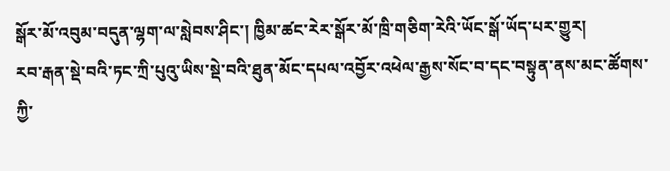སྒོར་མོ་འབུམ་བདུན་ལྷག་ལ་སླེབས་ཤིང་། ཁྱིམ་ཚང་རེར་སྒོར་མོ་ཁྲི་གཅིག་རེའི་ཡོང་སྒོ་ཡོད་པར་གྱུར།
རབ་རྒན་སྡེ་བའི་ཏང་ཀྲི་པུའུ་ཡིས་སྡེ་བའི་ཐུན་མོང་དཔལ་འབྱོར་འཕེལ་རྒྱས་སོང་བ་དང་བསྟུན་ནས་མང་ཚོགས་ཀྱི་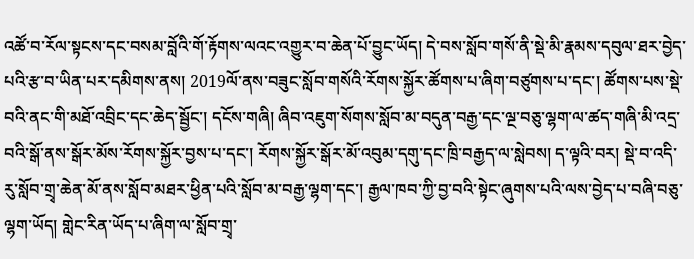འཚོ་བ་རོལ་སྟངས་དང་བསམ་བློའི་གོ་རྟོགས་ལའང་འགྱུར་བ་ཆེན་པོ་བྱུང་ཡོད། དེ་བས་སློབ་གསོ་ནི་སྡེ་མི་རྣམས་དབུལ་ཐར་བྱེད་པའི་རྩ་བ་ཡིན་པར་དམིགས་ནས། 2019ལོ་ནས་བཟུང་སློབ་གསོའི་རོགས་སྐྱོར་ཚོགས་པ་ཞིག་བཙུགས་པ་དང་། ཚོགས་པས་སྡེ་བའི་ནང་གི་མཐོ་འབྲིང་དང་ཆེད་སྦྱོང་། དངོས་གཞི། ཞིབ་འཇུག་སོགས་སློབ་མ་བདུན་བརྒྱ་དང་ལྔ་བཅུ་ལྷག་ལ་ཚད་གཞི་མི་འདྲ་བའི་སྒོ་ནས་སྒོར་མོས་རོགས་སྐྱོར་བྱས་པ་དང་། རོགས་སྐྱོར་སྒོར་མོ་འབུམ་དགུ་དང་ཁྲི་བརྒྱད་ལ་སླེབས། ད་ལྟའི་བར། སྡེ་བ་འདི་རུ་སློབ་གྲྭ་ཆེན་མོ་ནས་སློབ་མཐར་ཕྱིན་པའི་སློབ་མ་བརྒྱ་ལྷག་དང་། རྒྱལ་ཁབ་ཀྱི་བྱ་བའི་སྟེང་ཞུགས་པའི་ལས་བྱེད་པ་བཞི་བཅུ་ལྷག་ཡོད། གླེང་རིན་ཡོད་པ་ཞིག་ལ་སློབ་གྲྭ་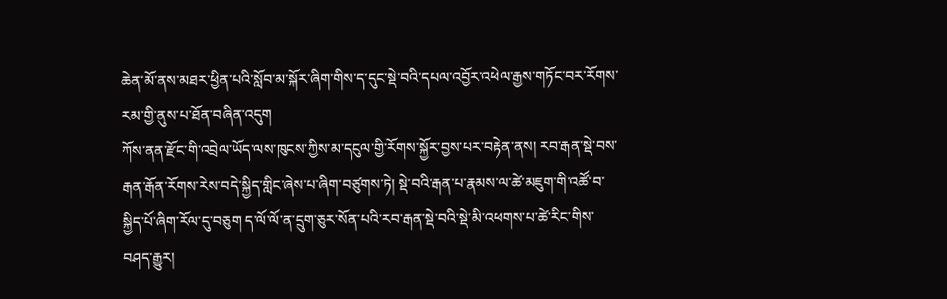ཆེན་མོ་ནས་མཐར་ཕྱིན་པའི་སློབ་མ་སྐོར་ཞིག་གིས་ད་དུང་སྡེ་བའི་དཔལ་འབྱོར་འཕེལ་རྒྱས་གཏོང་བར་རོགས་རམ་གྱི་ནུས་པ་ཐོན་བཞིན་འདུག
ཀོས་ནན་རྫོང་གི་འབྲེལ་ཡོད་ལས་ཁུངས་ཀྱིས་མ་དངུལ་གྱི་རོགས་སྐྱོར་བྱས་པར་བརྟེན་ནས། རབ་རྒན་སྡེ་བས་རྒན་རྒོན་རོགས་རེས་བདེ་སྐྱིད་གླིང་ཞེས་པ་ཞིག་བཙུགས་ཏེ། སྡེ་བའི་རྒན་པ་རྣམས་ལ་ཚེ་མཇུག་གི་འཚོ་བ་སྐྱིད་པོ་ཞིག་རོལ་དུ་བཅུག ད་ལོ་ལོ་ན་དྲུག་ཅུར་སོན་པའི་རབ་རྒན་སྡེ་བའི་སྡེ་མི་འཕགས་པ་ཚེ་རིང་གིས་བཤད་རྒྱུར།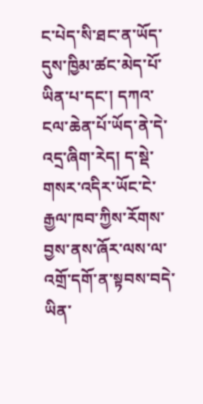ང་པེད་སི་ཐང་ན་ཡོད་དུས་ཁྱིམ་ཚང་མེད་པོ་ཡིན་པ་དང་། དཀའ་ངལ་ཆེན་པོ་ཡོད་ནེ་དེ་འདྲ་ཞིག་རེད། ད་སྡེ་གསར་འདིར་ཡོང་ངེ་རྒྱལ་ཁབ་ཀྱིས་རོགས་བྱས་ནས་ཞོར་ལས་ལ་འགྲོ་དགོ་ན་སྟབས་བདེ་ཡིན་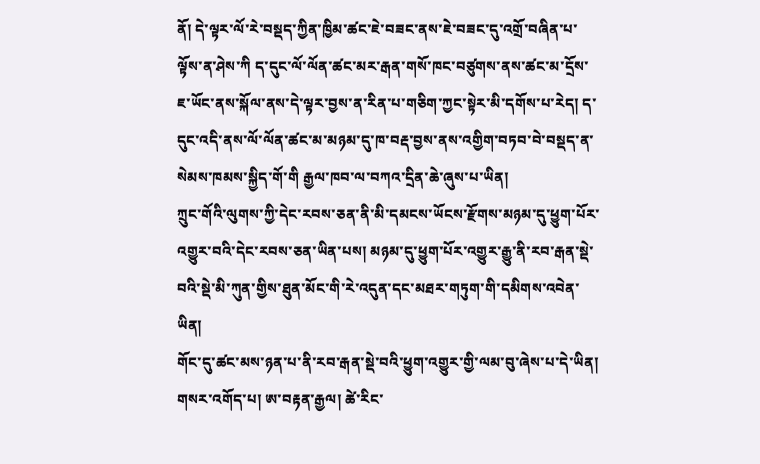ནོ། དེ་ལྟར་ལོ་རེ་བསྡད་ཀྱིན་ཁྱིམ་ཚང་ཇེ་བཟང་ནས་ཇེ་བཟང་དུ་འགྲོ་བཞིན་པ་ལྟོས་ན་ཤེས་ཀི ད་དུང་ལོ་ལོན་ཚང་མར་རྒན་གསོ་ཁང་བཙུགས་ནས་ཚང་མ་དྲོས་ཇ་ཡོང་ནས་སྐོལ་ནས་དེ་ལྟར་བྱས་ན་རིན་པ་གཅིག་ཀྱང་སྟེར་མི་དགོས་པ་རེད། ད་དུང་འདི་ནས་ལོ་ལོན་ཚང་མ་མཉམ་དུ་ཁ་བརྡ་བྱས་ནས་འགྱིག་བཏབ་བེ་བསྡད་ན་སེམས་ཁམས་སྐྱིད་གོ་གི རྒྱལ་ཁབ་ལ་བཀའ་དྲིན་ཆེ་ཞུས་པ་ཡིན།
ཀྲུང་གོའི་ལུགས་ཀྱི་དེང་རབས་ཅན་ནི་མི་དམངས་ཡོངས་རྫོགས་མཉམ་དུ་ཕྱུག་པོར་འགྱུར་བའི་དེང་རབས་ཅན་ཡིན་པས། མཉམ་དུ་ཕྱུག་པོར་འགྱུར་རྒྱུ་ནི་རབ་རྒན་སྡེ་བའི་སྡེ་མི་ཀུན་གྱིས་ཐུན་མོང་གི་རེ་འདུན་དང་མཐར་གཏུག་གི་དམིགས་འབེན་ཡིན།
གོང་དུ་ཚང་མས་ཉན་པ་ནི་རབ་རྒན་སྡེ་བའི་ཕྱུག་འགྱུར་གྱི་ལམ་བུ་ཞེས་པ་དེ་ཡིན།
གསར་འགོད་པ། ཨ་བརྟན་རྒྱལ། ཚེ་རིང་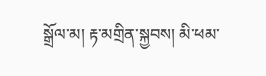སྒྲོལ་མ། རྟ་མགྲིན་སྐྱབས། མི་ཕམ་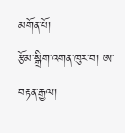མགོན་པོ།
རྩོམ་སྒྲིག་འགན་ཁུར་བ། ཨ་བརྟན་རྒྱལ།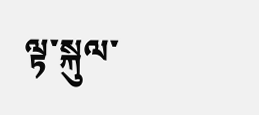ལྟ་སྐུལ་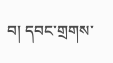བ། དབང་གྲགས་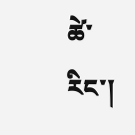ཚེ་རིང་།